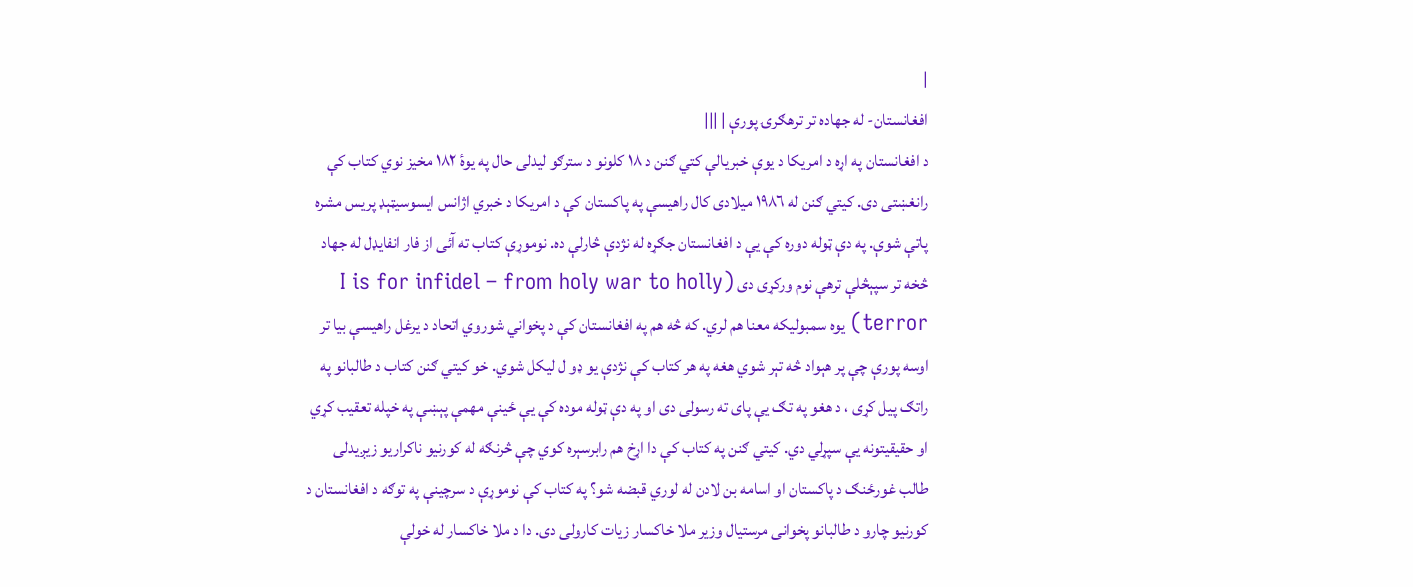|
افغانستان- له جهاده تر ترهګرۍ پورې | |||
د افغانستان په اړه د امريکا د يوې خبريالې کتي ګنن د ١٨ کلونو د سترګو ليدلى حال په يوۀ ١٨٢ مخيز نوي کتاب کې رانغښتى دى. کيتي ګنن له ١٩٨٦ ميلادى کال راهيسې په پاکستان کې د امريکا د خبري اژانس ايسوسيټېډ پريس مشره پاتې شوې. په دې ټوله دوره کې يې د افغانستان جګړه له نژدې څارلې ده. نوموړې کتاب ته آئى از فار انفايډل له جهاد څخه تر سپېڅلې ترهې نوم ورکړى دى (I is for infidel – from holy war to holly terror) يوه سمبوليکه معنا هم لري. که څه هم په افغانستان کې د پخواني شوروي اتحاد د يرغل راهيسې بيا تر اوسه پورې چې پر هېواد څه تېر شوي هغه په هر کتاب کې نژدې يو ډو ل ليکل شوي. خو کيتي ګنن کتاب د طالبانو په راتګ پيل کړى ، د هغو په تګ يې پاى ته رسولى دى او په دې ټوله موده کې يې ځينې مهمې پېښې په خپله تعقيب کړي او حقيقيتونه يې سپړلي دي. کيتي ګنن په کتاب کې دا اړخ هم رابرسېره کوي چې څرنګه له کورنيو ناکراريو زيږيدلى طالب غورځنګ د پاکستان او اسامه بن لادن له لوري قبضه شو؟ په کتاب کې نوموړې د سرچينې په توګه د افغانستان د کورنيو چارو د طالبانو پخوانى مرستيال وزير ملا خاکسار زيات کارولى دى. دا د ملا خاکسار له خولې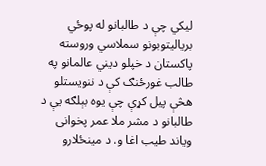ليکي چې د طالبانو له پوځي برياليتوبونو سملاسي وروسته پاکستان د خپلو ديني عالمانو په طالب غورځنګ کې د ننويستلو هڅې پيل کړې چې يوه بېلګه يې د طالبانو د مشر ملا عمر پخوانى وياند طيب اغا و. د مينځلارو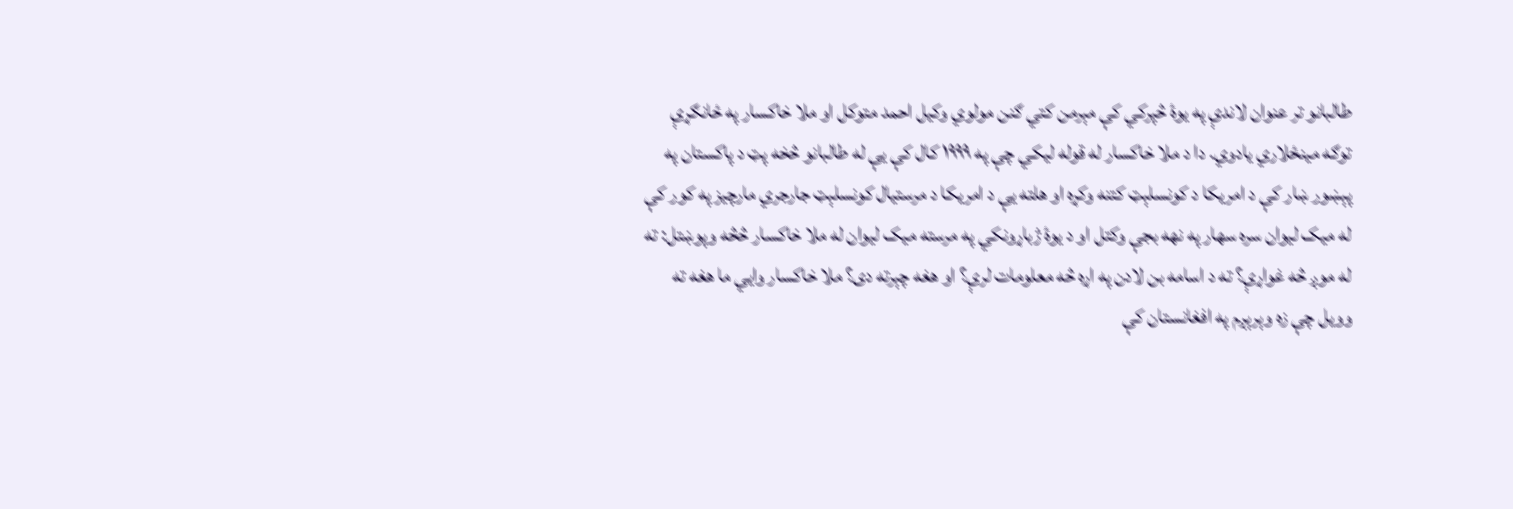طالبانو تر عنوان لاندې په يوۀ څپرکي کې مېرمن کتي ګنن مولوي وکيل احمد متوکل او ملا خاکسار په ځانګړې توګه مينځلاري يادوي. دا د ملا خاکسار له قوله ليکي چې په ١٩٩٩ کال کې يې له طالبانو څخه پټ د پاکستان په پېښور ښار کې د امريکا د کونسلېټ کتنه وکړه او هلته يې د امريکا د مرستيال کونسلېټ جارجري مارچيز په کور کې له ميک ليوان سره سهار په نهه بجې وکتل او د يوۀ ژباړونکي په مرسته ميک ليوان له ملا خاکسار څڅه وپوښتل: ته له موږ څه غواړې؟ ته د اسامه بن لادن په اړه څه معلومات لرې؟ او هغه چېرته دى؟ ملا خاکسار وايي ما هغه ته وويل چې زه وېرېږم په افغانستان کې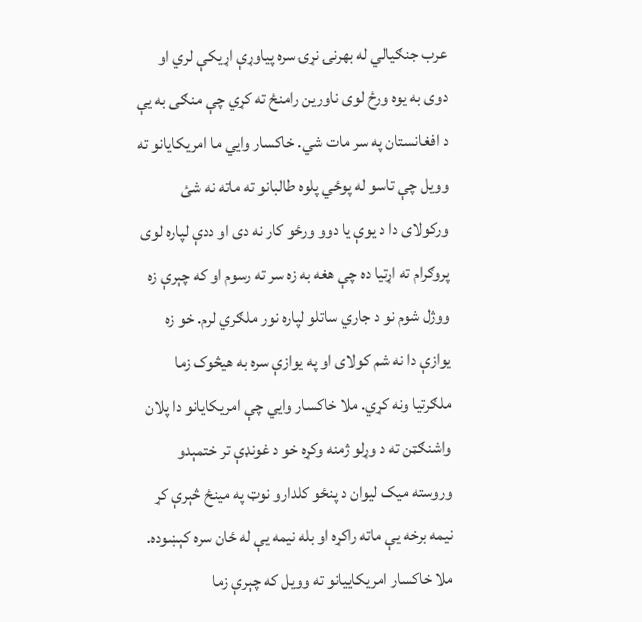عرب جنګيالي له بهرنۍ نړۍ سره پياوړې اړيکې لري او دوى به يوه ورځ لوى ناورين رامنځ ته کړي چې منګى به يې د افغانستان په سر مات شي. خاکسار وايي ما امريکايانو ته وويل چې تاسو له پوځي پلوه طالبانو ته ماته نه شئ ورکولاى دا د يوې يا دوو ورځو کار نه دى او ددې لپاره لوى پروګرام ته اړتيا ده چې هغه به زه سر ته رسوم او که چېرې زه ووژل شوم نو د جاري ساتلو لپاره نور ملګري لرم. خو زه يوازې دا نه شم کولاى او په يوازې سره به هيڅوک زما ملګرتيا ونه کړي. ملا خاکسار وايي چې امريکايانو دا پلان واشنګټن ته د وړلو ژمنه وکړه خو د غونډې تر ختمېدو وروسته ميک ليوان د پنځو کلدارو نوټ په مينځ څېرې کړ نيمه برخه يې ماته راکړه او بله نيمه يې له ځان سره کېښوده. ملا خاکسار امريکاييانو ته وويل که چېرې زما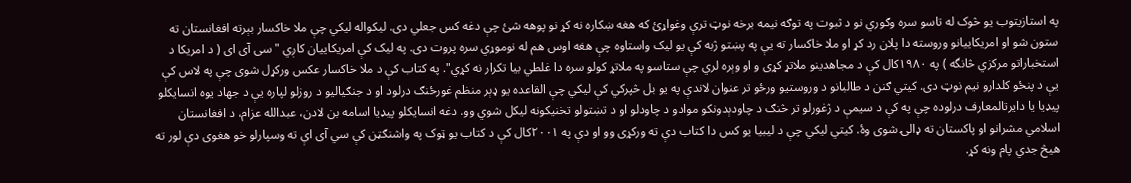په استازيتوب يو څوک له تاسو سره وګوري نو د ثبوت په توګه نيمه برخه نوټ ترې وغواړئ که هغه ښکاره نه کړ نو پوهه شئ چې دغه کس جعلي دى. ليکواله ليکي چې ملا خاکسار بېرته افغانستان ته ستون شو او امريکاييانو وروسته دا پلان رد کړ او ملا خاکسار ته يې په پښتو ژبه کې يو ليک واستاوه چې هغه اوس هم له نوموړي سره پروت دى. په ليک کې امريکاييان کاږي "سى آى اى ( د امريکا د استخباراتو مرکزي څانگه ) په ١٩٨٠کال کې د مجاهدينو ملاتړ کړى و او وېره لري چې ستاسو په ملاتړ کولو سره دا غلطي بيا تکرار نه کړي". په کتاب کې د ملا خاکسار عکس ورکړل شوى چې په لاس کې يې د پنځو کلدارو نيم نوټ دى. کيتي ګنن د طالبانو د وروستيو ورځو تر عنوان لاندې په يو بل څپرکي کې ليکي چې القاعده يو ډېر منظم غورځنګ درلود او د جنګياليو د روزلو لپاره يې د جهاد يوه انسايکلو پيډيا يا دايرتالمعارف درلوده چې په کې د سيمې د ژغورلو تر څنګ د چاودېدونکو موادو د چاودلو او د تښتولو تخنيکونه ليکل شوي وو. دغه انسايکلو پيډيا اسامه بن لادن، عبدالله عزام، د افغانستان اسلامي مشرانو او پاکستان ته ډالۍ شوى وۀ. کيتي ليکي چې د ليبيا يو کس دا کتاب دې ته ورکړى وو او دې په ٢٠٠١کال کې د کتاب يو ټوک په واشنګټن کې سي آى اې ته وسپارلو خو هغوى دې لور ته هيڅ جدي پام ونه کړ.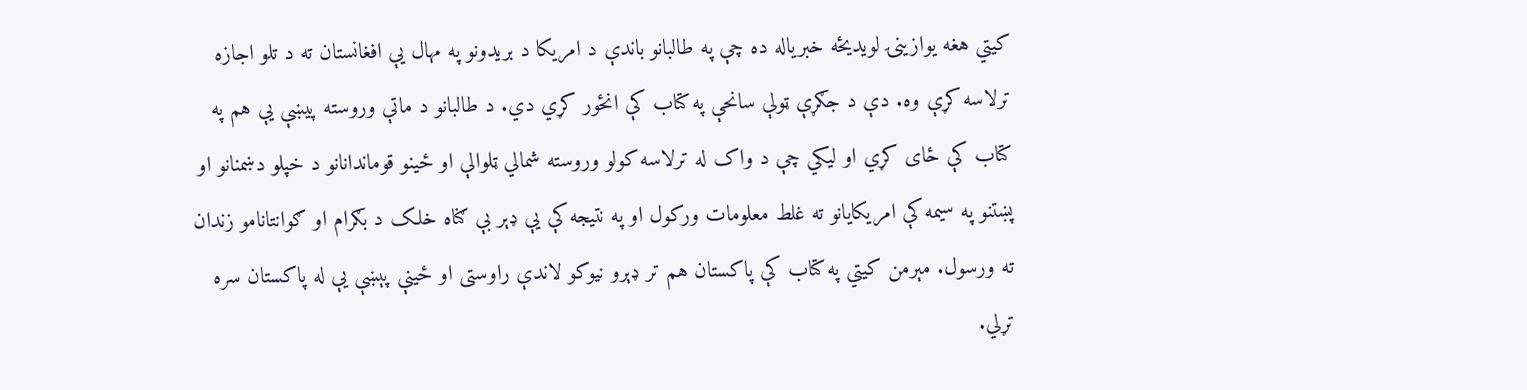کيتي هغه يوازينۍ لويديځه خبرياله ده چې په طالبانو باندې د امريکا د بريدونو په مهال يې افغانستان ته د تلو اجازه ترلاسه کړې وه. دې د جګړې ټولې سانحې په کتاب کې انځور کړي دي. د طالبانو د ماتې وروسته پيښې يې هم په کتاب کې ځاى کړي او ليکي چې د واک له ترلاسه کولو وروسته شمالي ټلوالې او ځينو قوماندانانو د خپلو دښمنانو او پښتنو په سيمه کې امريکايانو ته غلط معلومات ورکول او په نتيجه کې يې ډېر بې ګناه خلک د بګرام او ګوانتانامو زندان ته ورسول. مېرمن کيتي په کتاب کې پاکستان هم تر ډېرو نيوکو لاندې راوستى او ځينې پېښې يې له پاکستان سره تړلي.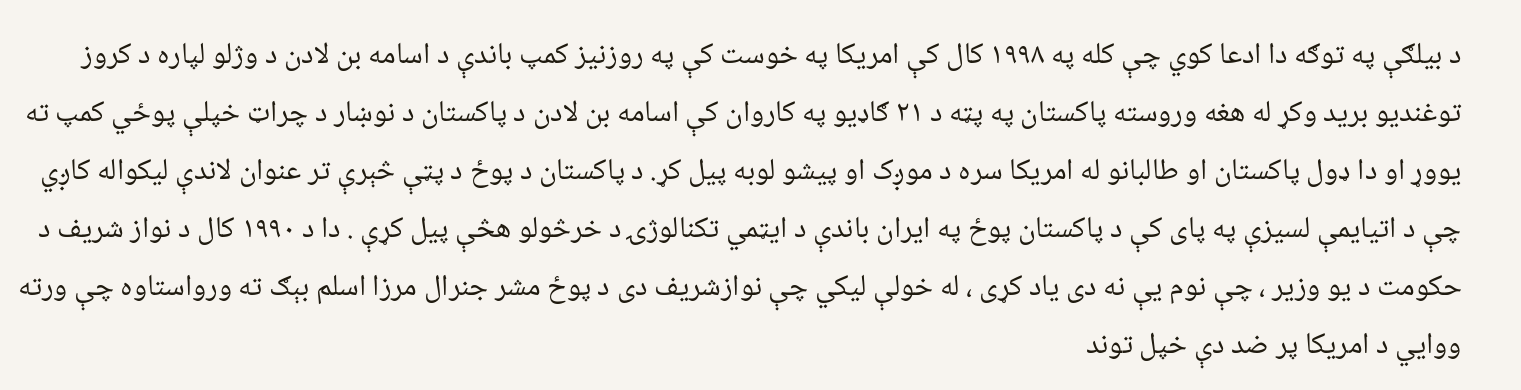د بيلګې په توګه دا ادعا کوي چې کله په ١٩٩٨ کال کې امريکا په خوست کې په روزنيز کمپ باندې د اسامه بن لادن د وژلو لپاره د کروز توغنديو بريد وکړ له هغه وروسته پاکستان په پټه د ٢١ ګاډيو په کاروان کې اسامه بن لادن د پاکستان د نوښار د چراټ خپلې پوځي کمپ ته يووړ او دا ډول پاکستان او طالبانو له امريکا سره د موږک او پيشو لوبه پيل کړ. د پاکستان د پوځ د پټې څېرې تر عنوان لاندې ليکواله کاږي چې د اتيايمې لسيزې په پاى کې د پاکستان پوځ په ايران باندې د ايټمي تکنالوژۍ د خرڅولو هڅې پيل کړې . دا د ١٩٩٠ کال د نواز شريف د حکومت د يو وزير ، چې نوم يې نه دى ياد کړى ، له خولې ليکي چې نوازشريف دى د پوځ مشر جنرال مرزا اسلم بېګ ته ورواستاوه چې ورته ووايي د امريکا پر ضد دې خپل توند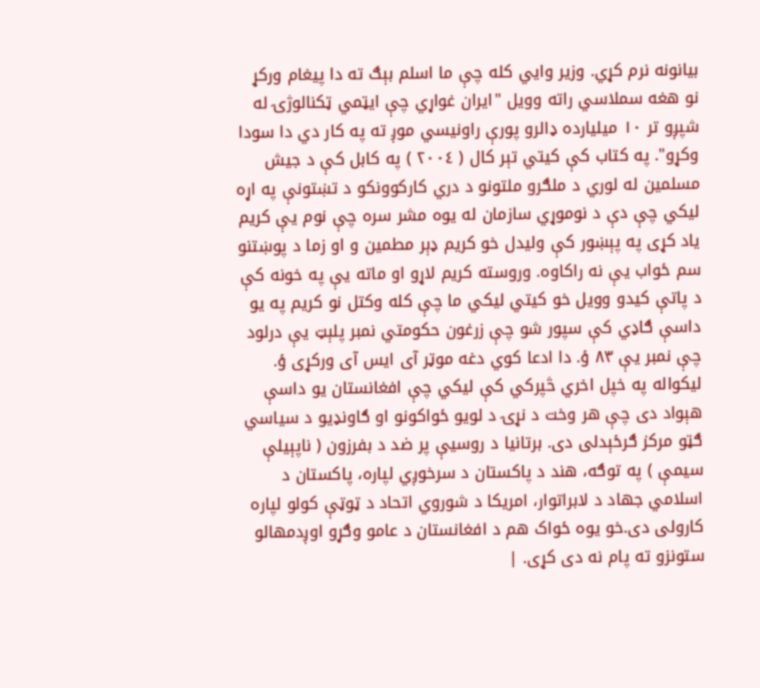بيانونه نرم کړي. وزير وايي کله چې ما اسلم بېګ ته دا پيغام ورکړ نو هغه سملاسي راته وويل "ايران غواړي چې ايټمي ټکنالوژۍ له شپږو تر ١٠ ميليارده ډالرو پورې راونيسي موږ ته په کار دي دا سودا وکړو". په کتاب کې کيتي تېر کال ( ٢٠٠٤ ) په کابل کې د جيش مسلمين له لوري د ملګرو ملتونو د دري کارکوونکو د تښتونې په اړه ليکي چې دې د نوموړي سازمان له يوه مشر سره چې نوم يې کريم ياد کړى په پېښور کې وليدل خو کريم ډېر مطمين و او زما د پوښتنو سم ځواب يې نه راکاوه. وروسته کريم لاړو او ماته يې په خونه کې د پاتې کيدو وويل خو کيتي ليکي ما چې کله وکتل نو کريم په يو داسې ګاډي کې سپور شو چې زرغون حکومتي نمبر پلېټ يې درلود چې نمبر يې ٨٣ ؤ. دا ادعا کوي دغه موټر آى ايس آى ورکړى ؤ. ليکواله په خپل اخري څپرکي کې ليکي چې افغانستان يو داسې هېواد دى چې هر وخت د نړۍ د لويو ځواکونو او ګاونډيو د سياسي ګټو مرکز ګرځېدلى دى. برتانيا د روسيې پر ضد د بفرزون ( ناپېيلې سيمې ) په توګه، هند د پاکستان د سرخوږي لپاره، پاکستان د اسلامي جهاد د لابراتوار، امريکا د شوروي اتحاد د ټوټې کولو لپاره کارولى دى.خو يوه ځواک هم د افغانستان د عامو وګړو اوږدمهالو ستونزو ته پام نه دى کړى. |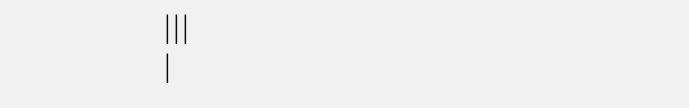|||
|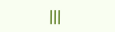|||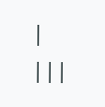| |||